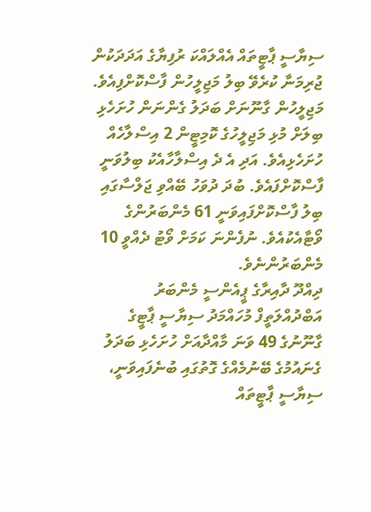ސިޔާސީ ޕާޓީތައް އެއްލައްކަ ރުފިޔާގެ އަދަދަކުން ޖުރިމަނާ ކުރެވޭ ބިލު މަޖިލީހުން ފާސްކޮށްފިއެވެ.
މަޖިލީހުން ގާނޫނަށް ބަދަލު ގެންނަން ހުށަހެޅި ބިލަށް މުޅި މަޖިލީހުގެ ކޮމިޓީން 2 އިސްލާހެއް ހުށަހެޅިއެވެ. އަދި އެ ދެ އިސްލާހާއެކު ބިލުވަނީ ފާސްކޮށްފައެވެ. ބުދަ ދުވަހު ބޭއްވި ޖަލްސާގައި ބިލު ފާސްކޮށްފައިވަނީ 61 މެންބަރުންގެ ވޯޓާއެކުއެވެ. ނުފެންނަ ކަމަށް ވޯޓު ދެއްވީ 10 މެންބަރުންނެވެ.
ދިއްދޫ ދާއިރާގެ ޕީއެންސީ މެންބަރު އަބްދުއްލަތީފް މުހައްމަދު ސިޔާސީ ޕާޓީގެ ގާނޫނުގެ 49 ވަނަ މާއްދާއަށް ހުށަހެޅި ބަދަލު ގެނައުމުގެ ބޭނުމެއްގެ ގޮތުގައި ބުނެފައިވަނީ، ސިޔާސީ ޕާޓީތައް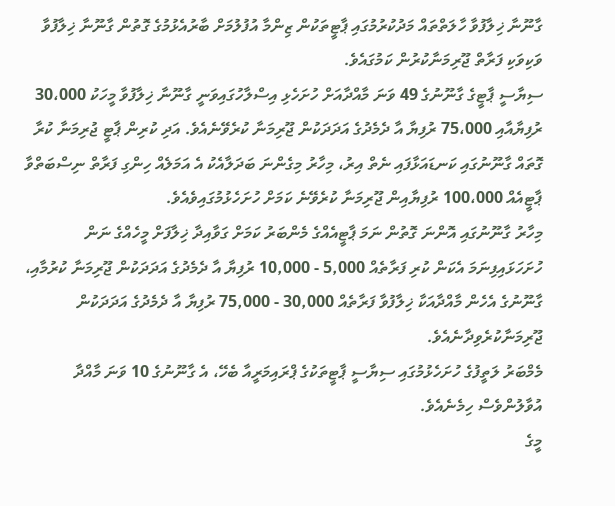ގާނޫނާ ޚިލާފުވާ ހާލަތްތައް މަދުކުރުމުގައި ޕާޓީތަކުން ޒިންމާ އުފުލުމަށް ބާރުއެޅުމުގެ ގޮތުން ގާނޫނާ ޚިލާފުވާ ވަކިވަކި ފަރާތް ޖޫރިމަނާކުރުން ކަމުގައެވެ.
ސިޔާސީ ޕާޓީގެ ގާނޫނުގެ 49 ވަނަ މާއްދާއަށް ހުށަހެޅި އިސްލާހުގައިވަނީ ގާނޫނާ ޚިލާފުވާ މީހަކު 30،000 ރުފިޔާއާއި 75،000 ރުފިޔާ އާ ދެމެދުގެ އަދަދަކުން ޖޫރިމަނާ ކުރެވޭނެއެވެ. އަދި ކުރިން ޕާޓީ ޖުރިމަނާ ކުރާ ގޮތައް ގާނޫނުގައި ކަނޑައަޅާފައި ނެތް އިރު، މިހާރު މިގެންނަ ބަދަލާއެކު އެ އަމަލެއް ހިންގި ފަރާތް ނިސްބަތްވާ ޕާޓީއެއް 100،000 ރުފިޔާއިން ޖޫރިމަނާ ކުރެވޭނެ ކަމަށް ހުށަހެޅުމުގައިވެއެވެ.
މިހާރު ގާނޫނުގައި އޮންނަ ގޮތުން ނަމަ ޕާޓީއެއްގެ މެންބަރު ކަމަށް ގަވާއިދާ ޚިލާފަށް މީހެއްގެ ނަން ހުށަހަޅައިފިނަމަ އެކަން ކުރި ފަރާތެއް 5,000 - 10,000 ރުފިޔާ އާ ދެމެދުގެ އަދަދަކުން ޖޫރިމަނާ ކުރުމާއި، ގާނޫނުގެ އެހެން މާއްދާއަކާ ޚިލާފުވާ ފަރާތެއް 30,000 - 75,000 ރުފިޔާ އާ ދެމެދުގެ އަދަދަކުން ޖޫރިމަނާކުރެވިދާނެއެވެ.
މެމްބަރު ލަތީފުގެ ހުށަހެޅުމުގައި ސިޔާސީ ޕާޓީތަކުގެ ޕްރައިމަރީއާ ބެހޭ، އެ ގާނޫނުގެ 10 ވަނަ މާއްދާ އުވާލުންވެސް ހިމެނެއެވެ.
މީގެ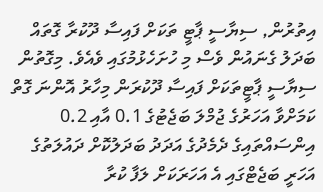އިތުރުން, ސިޔާސީ ޕާޓީ ތަކަށް ފައިސާ ދޫކުރާ ގޮތައް ބަދަލު ގެނައުން ވެސް މި ހުށަހެޅުމުގައި ވެއެވެ. މިގޮތުން ސިޔާސީ ޕާޓީތަކަށް ފައިސާ ދޫކުރަން މިހާރު އޮންނަ ގޮތް ކަމަށްވާ އަހަރުގެ ޖުމްލަ ބަޖެޓުގެ 0.1 އާއި 0.2 އިންސައްތައިގެ ދެމެދުގެ އަދަދު ބަދަލުކޮށް ދައުލަތުގެ އަހަރީ ބަޖެޓްގައި އެ އަހަރަކަށް ލަފާ ކުރާ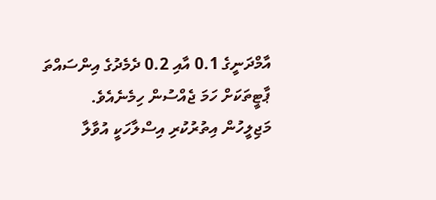އާމްދަނީގެ 0.1 އާއި 0.2 ދެމެދުގެ އިންސައްތަ ޕާޓީތަކަށް ހަމަ ޖެއްސުން ހިމެނެއެވެ.
މަޖިލީހުން އިތުރުކުރި އިސްލާހަކީ އުވާލާ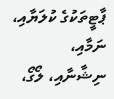ޕާޓީތަކުގެ ކުލަޔާއި، ނަމާއި، ނިޝާނާއި، ލޯގޯ،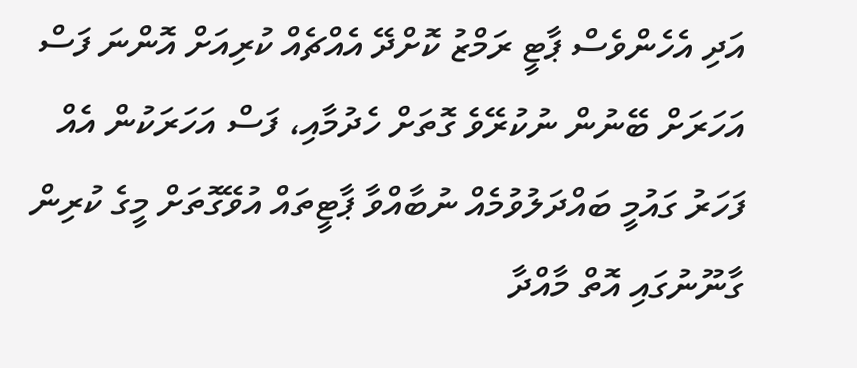އަދި އެހެންވެސް ޕާޓީ ރަމްޒު ކޮށްދޭ އެއްޗެއް ކުރިއަށް އޮންނަ ފަސް އަހަރަށް ބޭނުން ނުކުރޭވެ ގޮތަށް ހެދުމާއި، ފަސް އަހަރަކުން އެއް ފަހަރު ގައުމީ ބައްދަލުވުމެއް ނުބާއްވާ ޕާޓީތައް އުވޭގޮތަށް މީގެ ކުރިން ގާނޫނުގައި އޮތް މާއްދާ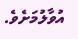އުވާލުމަށެވެ.